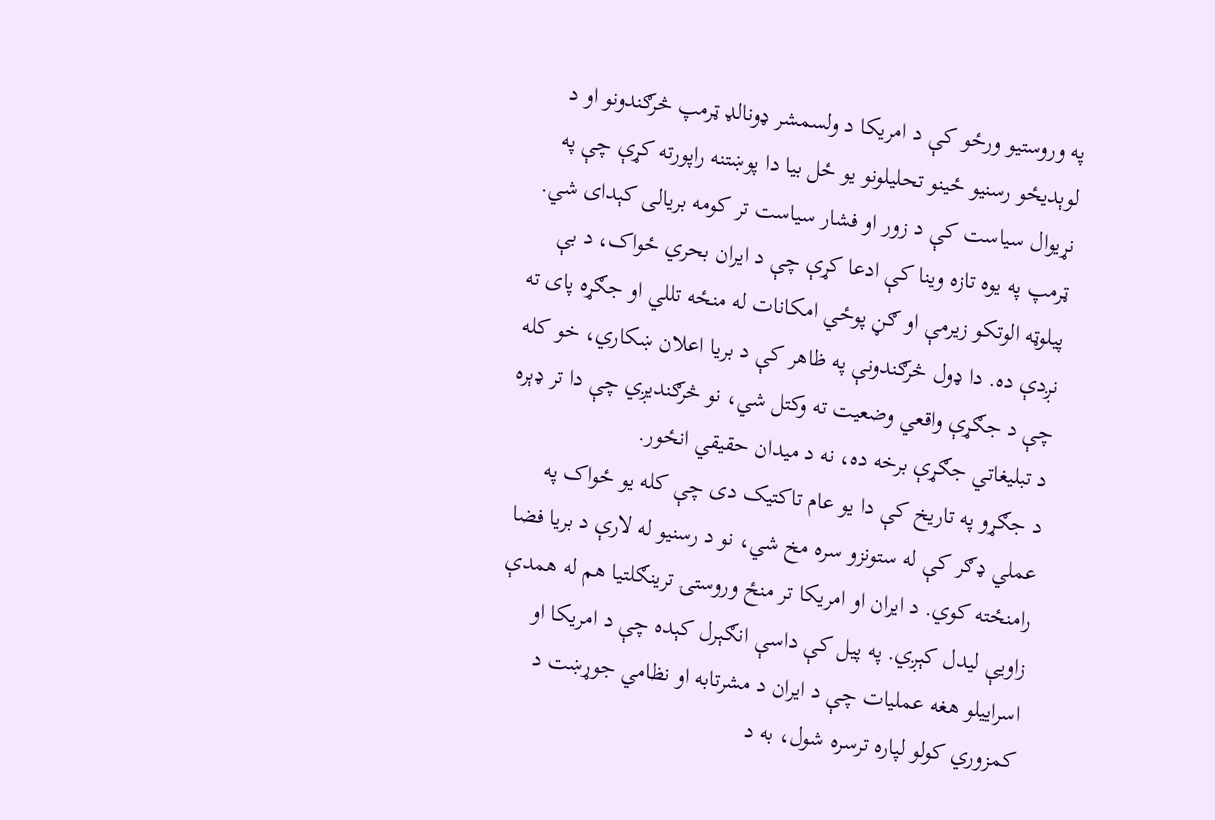په وروستیو ورځو کې د امریکا د ولسمشر ډونالډ ټرمپ څرګندونو او د لوېدیځو رسنیو ځینو تحلیلونو یو ځل بیا دا پوښتنه راپورته کړې چې په نړیوال سیاست کې د زور او فشار سیاست تر کومه بریالی کېدای شي. ټرمپ په یوه تازه وینا کې ادعا کړې چې د ایران بحري ځواک، د بې پیلوټه الوتکو زیرمې او ګڼ پوځي امکانات له منځه تللي او جګړه پای ته نږدې ده. دا ډول څرګندونې په ظاهر کې د بریا اعلان ښکاري، خو کله چې د جګړې واقعي وضعیت ته وکتل شي، نو څرګندیږي چې دا تر ډېره د تبلیغاتي جګړې برخه ده، نه د میدان حقیقي انځور.
د جګړو په تاریخ کې دا یو عام تاکتیک دی چې کله یو ځواک په عملي ډګر کې له ستونزو سره مخ شي، نو د رسنیو له لارې د بریا فضا رامنځته کوي. د ایران او امریکا تر منځ وروستۍ ترینګلتیا هم له همدې زاویې لیدل کېږي. په پیل کې داسې انګېرل کېده چې د امریکا او اسراییلو هغه عملیات چې د ایران د مشرتابه او نظامي جوړښت د کمزوري کولو لپاره ترسره شول، به د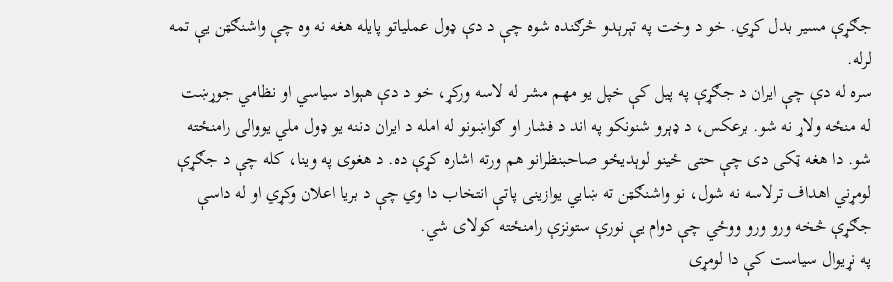جګړې مسیر بدل کړي. خو د وخت په تېرېدو څرګنده شوه چې د دې ډول عملیاتو پایله هغه نه وه چې واشنګټن یې تمه لرله.
سره له دې چې ایران د جګړې په پیل کې خپل یو مهم مشر له لاسه ورکړ، خو د دې هېواد سیاسي او نظامي جوړښت له منځه ولاړ نه شو. برعکس، د ډېرو شنونکو په اند د فشار او ګواښونو له امله د ایران دننه یو ډول ملي یووالی رامنځته شو. دا هغه ټکی دی چې حتی ځینو لوېدیځو صاحبنظرانو هم ورته اشاره کړې ده. د هغوی په وینا، کله چې د جګړې لومړني اهداف ترلاسه نه شول، نو واشنګټن ته ښايي یوازینی پاتې انتخاب دا وي چې د بریا اعلان وکړي او له داسې جګړې څخه ورو ورو ووځي چې دوام یې نورې ستونزې رامنځته کولای شي.
په نړیوال سیاست کې دا لومړی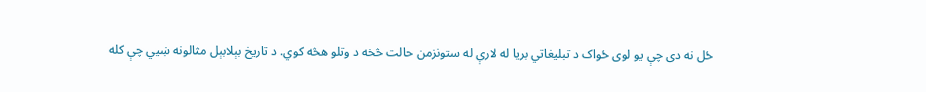ځل نه دی چې یو لوی ځواک د تبلیغاتي بریا له لارې له ستونزمن حالت څخه د وتلو هڅه کوي. د تاریخ بېلابېل مثالونه ښيي چې کله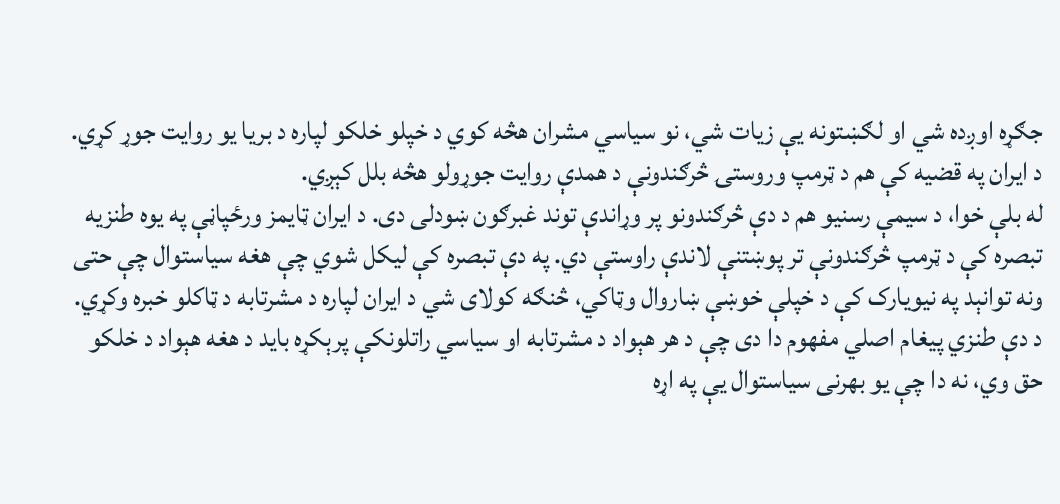جګړه اوږده شي او لګښتونه یې زیات شي، نو سیاسي مشران هڅه کوي د خپلو خلکو لپاره د بریا یو روایت جوړ کړي. د ایران په قضیه کې هم د ټرمپ وروستۍ څرګندونې د همدې روایت جوړولو هڅه بلل کېږي.
له بلې خوا، د سیمې رسنیو هم د دې څرګندونو پر وړاندې توند غبرګون ښودلی دی. د ایران ټایمز ورځپاڼې په یوه طنزیه تبصره کې د ټرمپ څرګندونې تر پوښتنې لاندې راوستې دي. په دې تبصره کې لیکل شوي چې هغه سیاستوال چې حتی ونه توانېد په نیویارک کې د خپلې خوښې ښاروال وټاکي، څنګه کولای شي د ایران لپاره د مشرتابه د ټاکلو خبره وکړي. د دې طنزي پیغام اصلي مفهوم دا دی چې د هر هېواد د مشرتابه او سیاسي راتلونکې پرېکړه باید د هغه هېواد د خلکو حق وي، نه دا چې یو بهرنی سیاستوال یې په اړه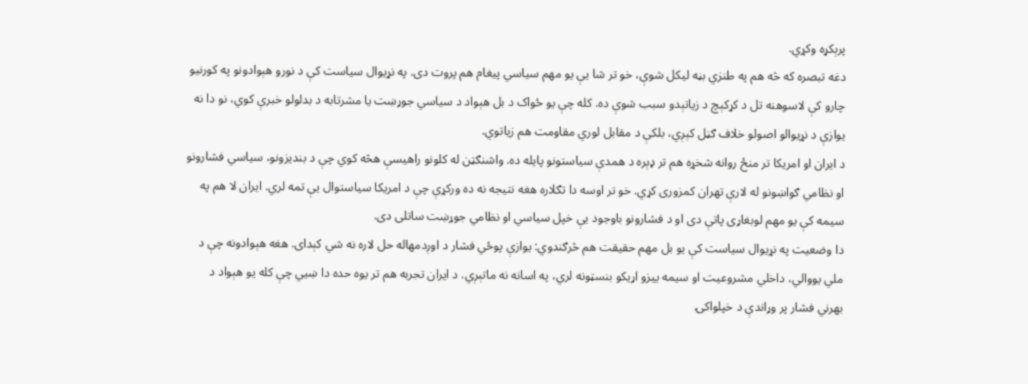پرېکړه وکړي.
دغه تبصره که څه هم په طنزي بڼه لیکل شوې، خو تر شا یې یو مهم سیاسي پیغام هم پروت دی. په نړیوال سیاست کې د نورو هېوادونو په کورنیو چارو کې لاسوهنه تل د کړکېچ د زیاتېدو سبب شوې ده. کله چې یو ځواک د بل هېواد د سیاسي جوړښت یا مشرتابه د بدلولو خبرې کوي، نو دا نه یوازې د نړیوالو اصولو خلاف ګڼل کېږي، بلکې د مقابل لوري مقاومت هم زیاتوي.
د ایران او امریکا تر منځ روانه شخړه هم تر ډېره د همدې سیاستونو پایله ده. واشنګټن له کلونو راهیسې هڅه کوي چې د بندیزونو، سیاسي فشارونو او نظامي ګواښونو له لارې تهران کمزوری کړي. خو تر اوسه دا تګلاره هغه نتیجه نه ده ورکړې چې د امریکا سیاستوال یې تمه لري. ایران لا هم په سیمه کې یو مهم لوبغاړی پاتې دی او د فشارونو باوجود یې خپل سیاسي او نظامي جوړښت ساتلی دی.
دا وضعیت په نړیوال سیاست کې یو بل مهم حقیقت هم څرګندوي: یوازې پوځي فشار د اوږدمهاله حل لاره نه شي کېدای. هغه هېوادونه چې د ملي یووالي، داخلي مشروعیت او سیمه ییزو اړیکو بنسټونه لري، په اسانه نه ماتېږي. د ایران تجربه هم تر یوه حده دا ښيي چې کله یو هېواد د بهرني فشار پر وړاندې د خپلواکۍ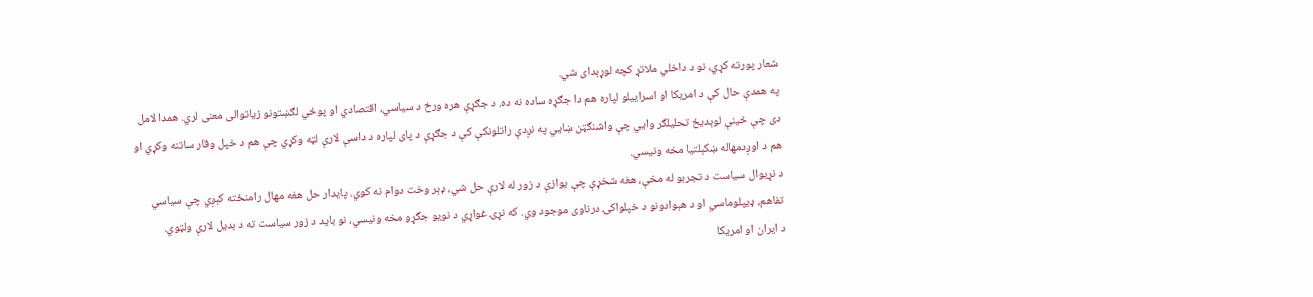شعار پورته کړي، نو د داخلي ملاتړ کچه لوړېدای شي.
په همدې حال کې د امریکا او اسراییلو لپاره هم دا جګړه ساده نه ده. د جګړې هره ورځ د سیاسي، اقتصادي او پوځي لګښتونو زیاتوالی معنی لري. همدا لامل دی چې ځینې لوېدیځ تحلیلګر وايي چې واشنګټن ښايي په نږدې راتلونکې کې د جګړې د پای لپاره د داسې لارې لټه وکړي چې هم د خپل وقار ساتنه وکړي او هم د اوږدمهاله ښکېلتیا مخه ونیسي.
د نړیوال سیاست د تجربو له مخې، هغه شخړې چې یوازې د زور له لارې حل شي، ډېر وخت دوام نه کوي. پایدار حل هغه مهال رامنځته کېږي چې سیاسي تفاهم، ډیپلوماسي او د هېوادونو د خپلواکۍ درناوی موجود وي. که نړۍ غواړي د نویو جګړو مخه ونیسي، نو باید د زور سیاست ته د بدیل لارې ولټوي.
د ایران او امریکا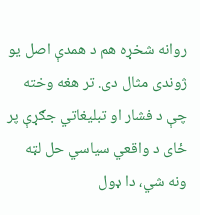روانه شخړه هم د همدې اصل یو ژوندی مثال دی. تر هغه وخته چې د فشار او تبلیغاتي جګړې پر ځای د واقعي سیاسي حل لټه ونه شي، دا ډول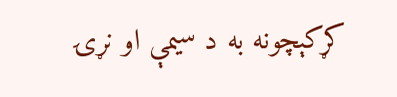کړکېچونه به د سیمې او نړۍ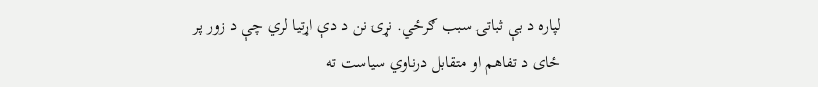لپاره د بې ثباتۍ سبب ګرځي. نړۍ نن د دې اړتیا لري چې د زور پر ځای د تفاهم او متقابل درناوي سیاست ته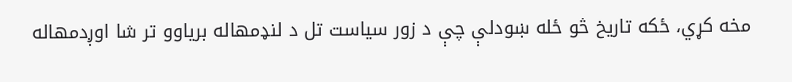مخه کړي، ځکه تاریخ څو ځله ښودلې چې د زور سیاست تل د لنډمهاله بریاوو تر شا اوږدمهاله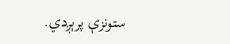ستونزې پرېږدي.